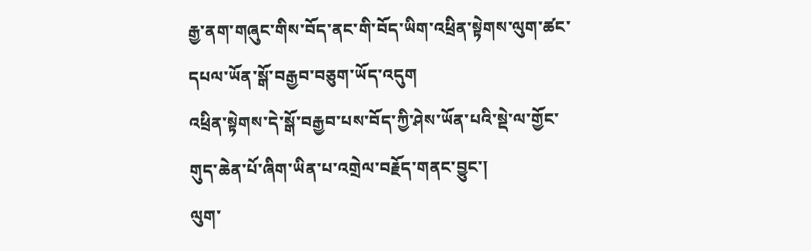རྒྱ་ནག་གཞུང་གིས་བོད་ནང་གི་བོད་ཡིག་འཕྲིན་སྟེགས་ལུག་ཚང་དཔལ་ཡོན་སྒོ་བརྒྱབ་བཅུག་ཡོད་འདུག
འཕྲིན་སྟེགས་དེ་སྒོ་བརྒྱབ་པས་བོད་ཀྱི་ཤེས་ཡོན་པའི་སྡེ་ལ་གྱོང་གུད་ཆེན་པོ་ཞིག་ཡིན་པ་འགྲེལ་བརྗོད་གནང་བྱུང་།
ལུག་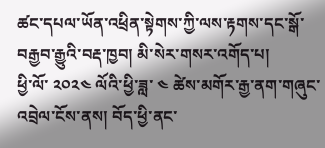ཚང་དཔལ་ཡོན་འཕྲིན་སྟེགས་ཀྱི་ལས་རྟགས་དང་སྒོ་བརྒྱབ་རྒྱུའི་བརྡ་ཁྱབ། མི་སེར་གསར་འགོད་པ།
ཕྱི་ལོ་ ༢༠༢༤ ལོའི་ཕྱི་ཟླ་ ༤ ཚེས་མགོར་རྒྱ་ནག་གཞུང་འབྲེལ་ངོས་ནས། བོད་ཕྱི་ནང་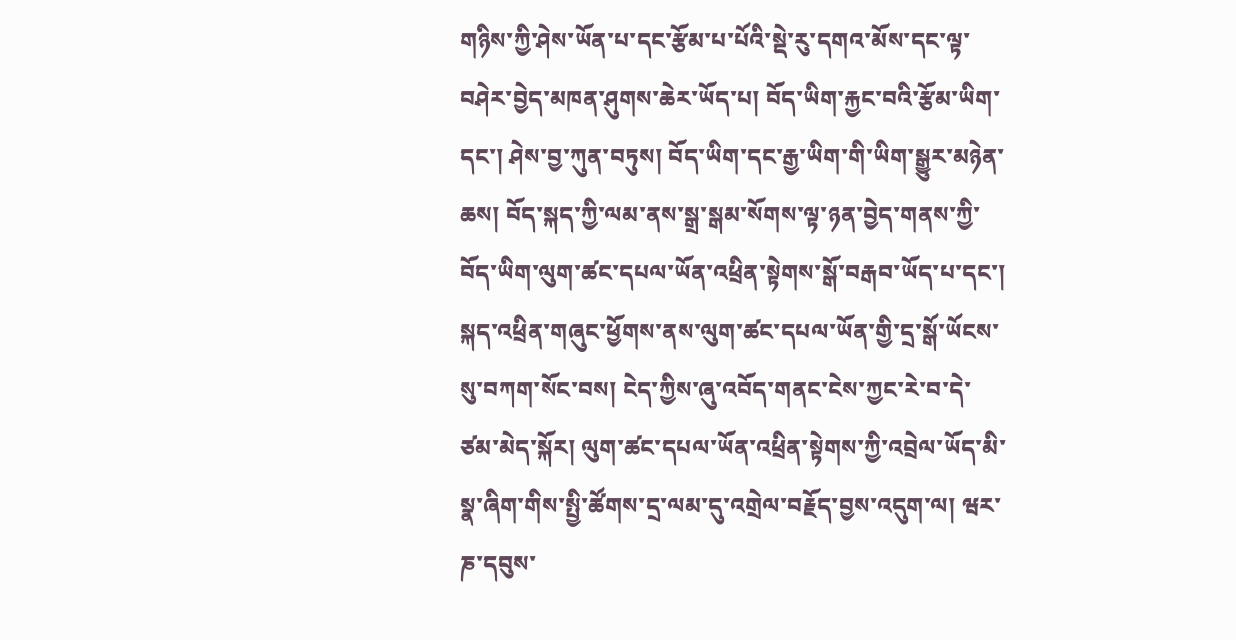གཉིས་ཀྱི་ཤེས་ཡོན་པ་དང་རྩོམ་པ་པོའི་སྡེ་རུ་དགའ་མོས་དང་ལྟ་བཤེར་བྱེད་མཁན་ཤུགས་ཆེར་ཡོད་པ། བོད་ཡིག་རྐྱང་བའི་རྩོམ་ཡིག་དང་། ཤེས་བྱ་ཀུན་བཏུས། བོད་ཡིག་དང་རྒྱ་ཡིག་གི་ཡིག་སྒྱུར་མཉེན་ཆས། བོད་སྐད་ཀྱི་ལམ་ནས་སྒྲ་སྒམ་སོགས་ལྟ་ཉན་བྱེད་གནས་ཀྱི་བོད་ཡིག་ལུག་ཚང་དཔལ་ཡོན་འཕྲིན་སྟེགས་སྒོ་བརྒབ་ཡོད་པ་དང་། སྐད་འཕྲིན་གཞུང་ཕྱོགས་ནས་ལུག་ཚང་དཔལ་ཡོན་གྱི་དྲ་སྒོ་ཡོངས་སུ་བཀག་སོང་བས། ངེད་ཀྱིས་ཞུ་འབོད་གནང་ངེས་ཀྱང་རེ་བ་དེ་ཙམ་མེད་སྐོར། ལུག་ཚང་དཔལ་ཡོན་འཕྲིན་སྟེགས་ཀྱི་འབྲེལ་ཡོད་མི་སྣ་ཞིག་གིས་སྤྱི་ཚོགས་དྲ་ལམ་དུ་འགྲེལ་བརྗོད་བྱས་འདུག་ལ། ཝར་ཎ་དབུས་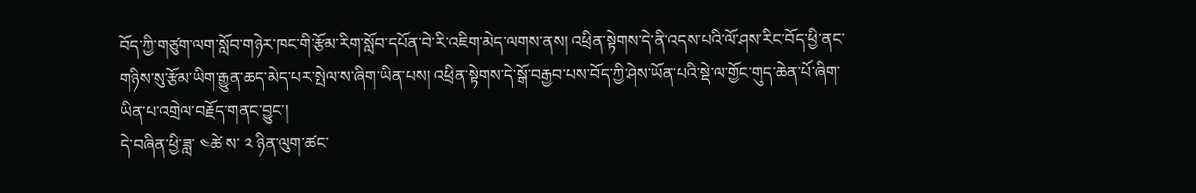བོད་ཀྱི་གཙུག་ལག་སློབ་གཉེར་ཁང་གི་རྩོམ་རིག་སློབ་དཔོན་བེ་རི་འཇིག་མེད་ལགས་ནས། འཕྲིན་སྟེགས་དེ་ནི་འདས་པའི་ལོ་ཤས་རིང་བོད་ཕྱི་ནང་གཉིས་སུ་རྩོམ་ཡིག་རྒྱུན་ཆད་མེད་པར་སྤེལ་ས་ཞིག་ཡིན་པས། འཕྲིན་སྟེགས་དེ་སྒོ་བརྒྱབ་པས་བོད་ཀྱི་ཤེས་ཡོན་པའི་སྡེ་ལ་གྱོང་གུད་ཆེན་པོ་ཞིག་ཡིན་པ་འགྲེལ་བརྗོད་གནང་བྱུང་།
དེ་བཞིན་ཕྱི་ཟླ་ ༤ཚེ ས་ ༢ ཉིན་ལུག་ཚང་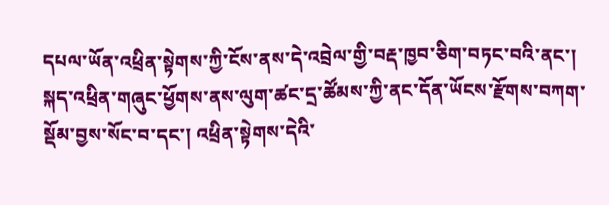དཔལ་ཡོན་འཕྲིན་སྟེགས་ཀྱི་ངོས་ནས་དེ་འབྲེལ་གྱི་བརྡ་ཁྱབ་ཅིག་བཏང་བའི་ནང་། སྐད་འཕྲིན་གཞུང་ཕྱོགས་ནས་ལུག་ཚང་དྲ་ཚོམས་ཀྱི་ནང་དོན་ཡོངས་རྫོགས་བཀག་སྡོམ་བྱས་སོང་བ་དང་། འཕྲིན་སྟེགས་དེའི་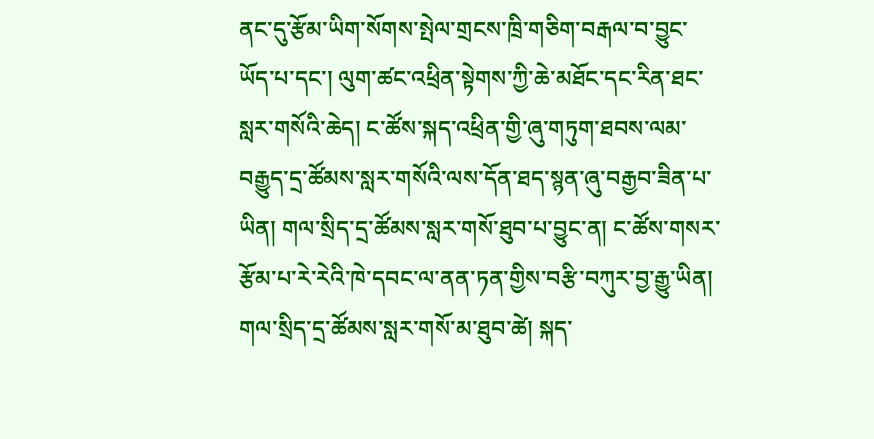ནང་དུ་རྩོམ་ཡིག་སོགས་སྤེལ་གྲངས་ཁྲི་གཅིག་བརྒལ་བ་བྱུང་ཡོད་པ་དང་། ལུག་ཚང་འཕྲིན་སྟེགས་ཀྱི་ཆེ་མཐོང་དང་རིན་ཐང་སླར་གསོའི་ཆེད། ང་ཚོས་སྐད་འཕྲིན་གྱི་ཞུ་གཏུག་ཐབས་ལམ་བརྒྱུད་དྲ་ཚོམས་སླར་གསོའི་ལས་དོན་ཐད་སྙན་ཞུ་བརྒྱབ་ཟིན་པ་ཡིན། གལ་སྲིད་དྲ་ཚོམས་སླར་གསོ་ཐུབ་པ་བྱུང་ན། ང་ཚོས་གསར་རྩོམ་པ་རེ་རེའི་ཁེ་དབང་ལ་ནན་ཏན་གྱིས་བརྩི་བཀུར་བྱ་རྒྱུ་ཡིན། གལ་སྲིད་དྲ་ཚོམས་སླར་གསོ་མ་ཐུབ་ཚེ། སྐད་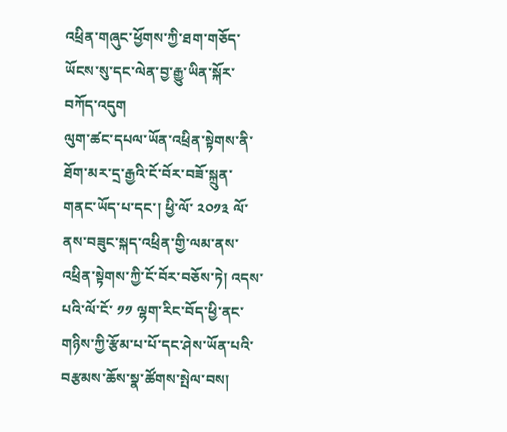འཕྲིན་གཞུང་ཕྱོགས་ཀྱི་ཐག་གཅོད་ཡོངས་སུ་དང་ལེན་བྱ་རྒྱུ་ཡིན་སྐོར་བཀོད་འདུག
ལུག་ཚང་དཔལ་ཡོན་འཕྲིན་སྟེགས་ནི་ཐོག་མར་དྲ་རྒྱའི་ངོ་བོར་བཟོ་སྐྲུན་གནང་ཡོད་པ་དང་། ཕྱི་ལོ་ ༢༠༡༣ ལོ་ནས་བཟུང་སྐད་འཕྲིན་གྱི་ལམ་ནས་འཕྲིན་སྟེགས་ཀྱི་ངོ་བོར་བཅོས་ཏེ། འདས་པའི་ལོ་ངོ་ ༡༡ ལྷག་རིང་བོད་ཕྱི་ནང་གཉིས་ཀྱི་རྩོམ་པ་པོ་དང་ཤེས་ཡོན་པའི་བརྩམས་ཆོས་སྣ་ཚོགས་སྤེལ་བས།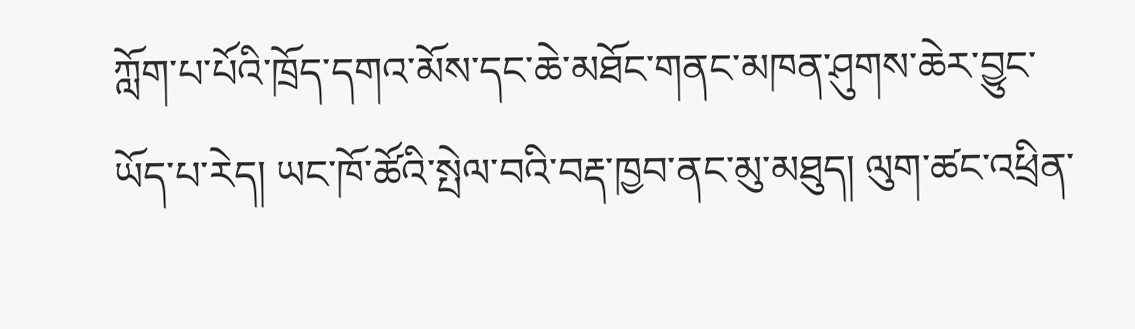ཀློག་པ་པོའི་ཁྲོད་དགའ་མོས་དང་ཆེ་མཐོང་གནང་མཁན་ཤུགས་ཆེར་བྱུང་ཡོད་པ་རེད། ཡང་ཁོ་ཚོའི་སྤེལ་བའི་བརྡ་ཁྱབ་ནང་མུ་མཐུད། ལུག་ཚང་འཕྲིན་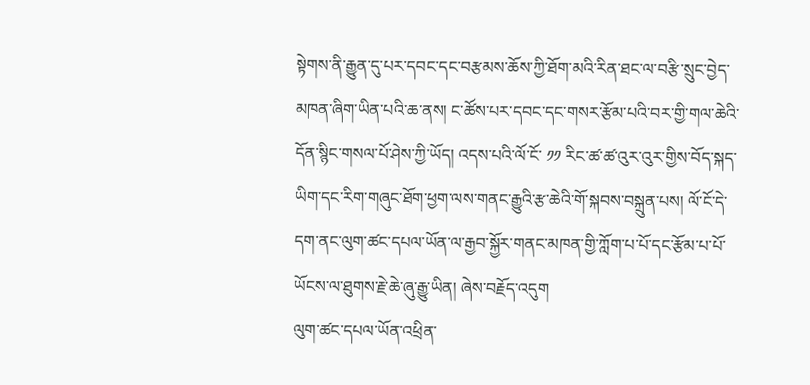སྟེགས་ནི་རྒྱུན་དུ་པར་དབང་དང་བརྩམས་ཆོས་ཀྱི་ཐོག་མའི་རིན་ཐང་ལ་བརྩི་སྲུང་བྱེད་མཁན་ཞིག་ཡིན་པའི་ཆ་ནས། ང་ཚོས་པར་དབང་དང་གསར་རྩོམ་པའི་བར་གྱི་གལ་ཆེའི་དོན་སྙིང་གསལ་པོ་ཤེས་ཀྱི་ཡོད། འདས་པའི་ལོ་ངོ་ ༡༡ རིང་ཚ་ཚ་འུར་འུར་གྱིས་བོད་སྐད་ཡིག་དང་རིག་གཞུང་ཐོག་ཕྱག་ལས་གནང་རྒྱུའི་རྩ་ཆེའི་གོ་སྐབས་བསྐྲུན་པས། ལོ་ངོ་དེ་དག་ནང་ལུག་ཚང་དཔལ་ཡོན་ལ་རྒྱབ་སྐྱོར་གནང་མཁན་གྱི་ཀློག་པ་པོ་དང་རྩོམ་པ་པོ་ཡོངས་ལ་ཐུགས་རྗེ་ཆེ་ཞུ་རྒྱུ་ཡིན། ཞེས་བརྗོད་འདུག
ལུག་ཚང་དཔལ་ཡོན་འཕྲིན་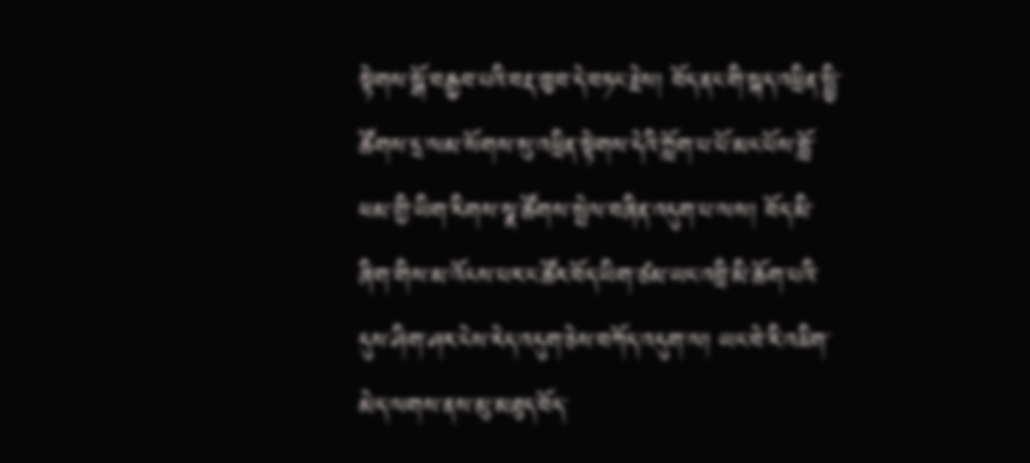སྟེགས་སྒོ་བརྒྱབ་པའི་བརྡ་ཁྱབ་དེ་བཏང་རྗེས། བོད་ནང་གི་སྐད་འཕྲིན་སྤྱི་ཚོགས་དྲ་ལམ་སོགས་སུ་འཕྲིན་སྟེགས་དེའི་ཀློག་པ་པོ་མང་པོས་བློ་ཕམ་གྱི་ཡིག་རིགས་སྣ་ཚོགས་སྤེལ་བཞིན་འདུག་པ་ལས། བོད་མི་ཞིག་གིས་མ་འོངས་པར་ང་ཚོར་བོད་ཡིག་ཙམ་ཡང་འབྲི་མི་ཆོག་པའི་དུས་ཤིག་ཤར་ངེས་རེད་འདུག་ཅེས་བཀོད་འདུག་ལ། ཡང་བེ་རི་འཇིག་མེད་ལགས་ནས་མུ་མཐུད་བོད་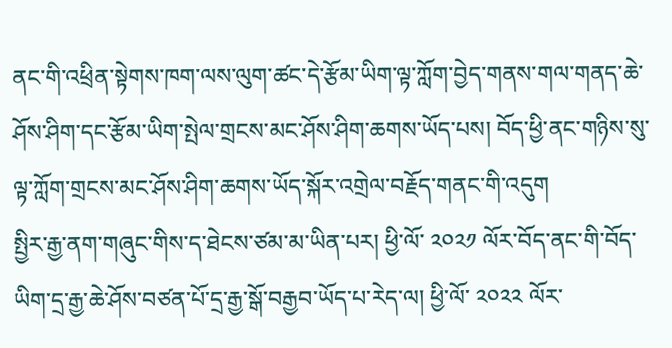ནང་གི་འཕྲིན་སྟེགས་ཁག་ལས་ལུག་ཚང་དེ་རྩོམ་ཡིག་ལྟ་ཀློག་བྱེད་གནས་གལ་གནད་ཆེ་ཤོས་ཤིག་དང་རྩོམ་ཡིག་སྤེལ་གྲངས་མང་ཤོས་ཤིག་ཆགས་ཡོད་པས། བོད་ཕྱི་ནང་གཉིས་སུ་ལྟ་ཀློག་གྲངས་མང་ཤོས་ཤིག་ཆགས་ཡོད་སྐོར་འགྲེལ་བརྗོད་གནང་གི་འདུག
སྤྱིར་རྒྱ་ནག་གཞུང་གིས་ད་ཐེངས་ཙམ་མ་ཡིན་པར། ཕྱི་ལོ་ ༢༠༢༡ ལོར་བོད་ནང་གི་བོད་ཡིག་དྲ་རྒྱ་ཆེ་ཤོས་བཙན་པོ་དྲ་རྒྱ་སྒོ་བརྒྱབ་ཡོད་པ་རེད་ལ། ཕྱི་ལོ་ ༢༠༢༢ ལོར་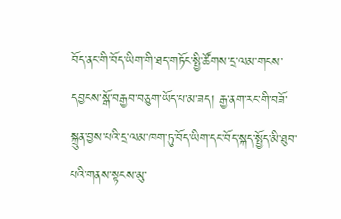བོད་ནང་གི་བོད་ཡིག་གི་ཐད་གཏོང་སྤྱི་ཚོགས་དྲ་ལམ་གངས་དབྱངས་སྒོ་བརྒྱབ་བཅུག་ཡོད་པ་མ་ཟད། རྒྱ་ནག་རང་གི་བཟོ་སྐྲུན་བྱས་པའི་དྲ་ལམ་ཁག་ཏུ་བོད་ཡིག་དང་བོད་སྐད་སྤྱོད་མི་ཐུབ་པའི་གནས་སྟངས་མུ་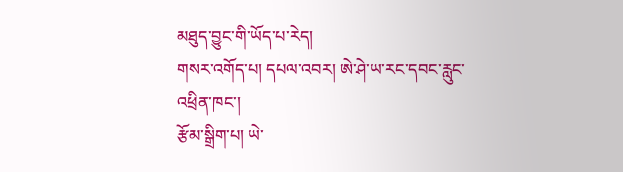མཐུད་བྱུང་གི་ཡོད་པ་རེད།
གསར་འགོད་པ། དཔལ་འབར། ཨེ་ཤེ་ཡ་རང་དབང་རླུང་འཕྲིན་ཁང་།
རྩོམ་སྒྲིག་པ། ཡེ་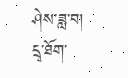ཤེས་ཟླ་བ།
དྲྭ་ཐོག་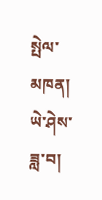སྤེལ་མཁན། ཡེ་ཤེས་ཟླ་བ།